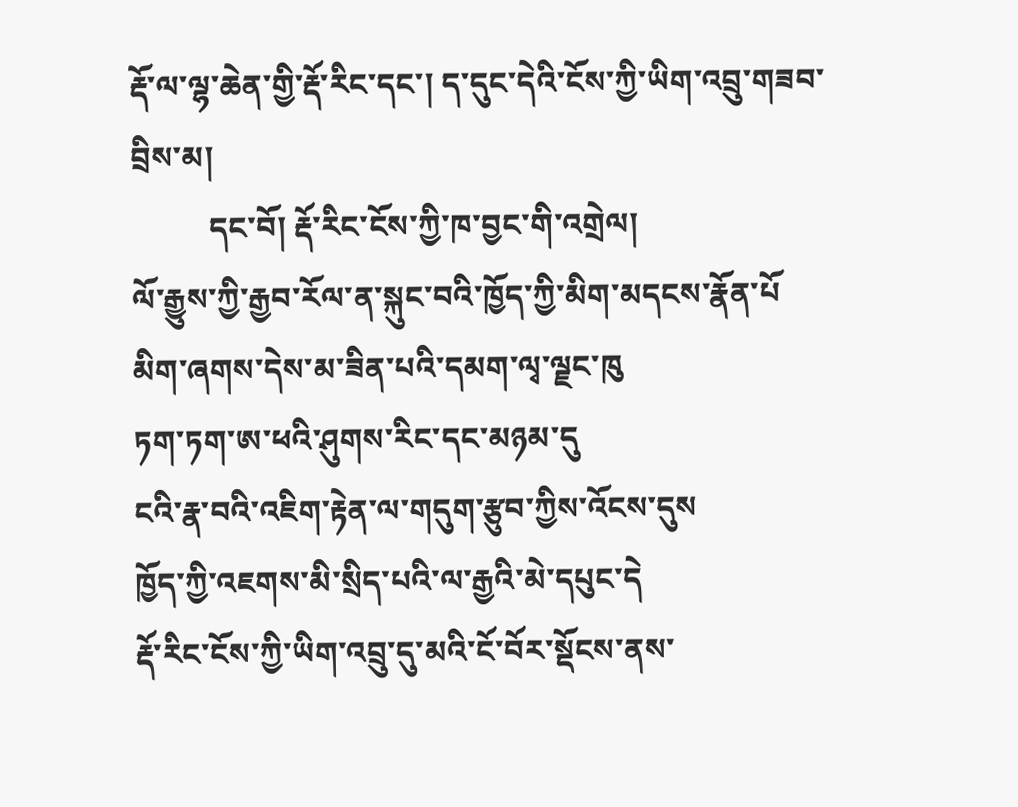རྡོ་ལ་ལྷ་ཆེན་གྱི་རྡོ་རིང་དང་། ད་དུང་དེའི་ངོས་ཀྱི་ཡིག་འབྲུ་གཟབ་བྲིས་མ།
          དང་བོ། རྡོ་རིང་ངོས་ཀྱི་ཁ་བྱང་གི་འགྲེལ།
ལོ་རྒྱུས་ཀྱི་རྒྱབ་རོལ་ན་སྐུང་བའི་ཁྱོད་ཀྱི་མིག་མདངས་རྣོན་པོ
མིག་ཞགས་དེས་མ་ཟིན་པའི་དམག་ལྭ་ལྗང་ཁུ
ཏག་ཏག་ཨ་ཕའི་ཤུགས་རིང་དང་མཉམ་དུ
ངའི་རྣ་བའི་འཇིག་རྟེན་ལ་གདུག་རྩུབ་ཀྱིས་འོངས་དུས
ཁྱོད་ཀྱི་འཇགས་མི་སྲིད་པའི་ལ་རྒྱའི་མེ་དཔུང་དེ
རྡོ་རིང་ངོས་ཀྱི་ཡིག་འབྲུ་དུ་མའི་ངོ་བོར་སྡོངས་ནས་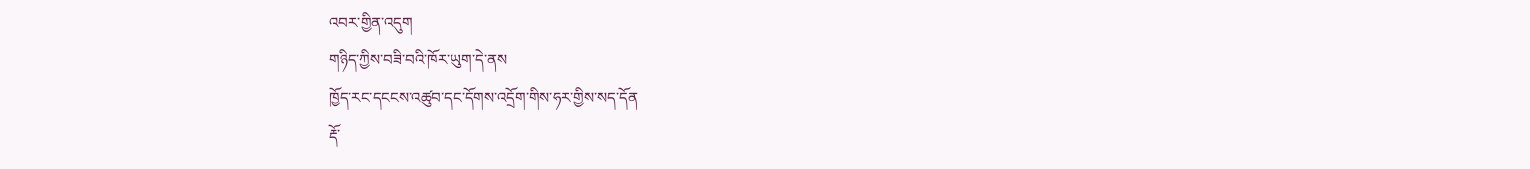འབར་གྱིན་འདུག
གཉིད་ཀྱིས་བཟི་བའི་ཁོར་ཡུག་དེ་ནས
ཁྱོད་རང་དངངས་འཚུབ་དང་དོགས་འདྲོག་གིས་ཧར་གྱིས་སད་དོན
རྡོ་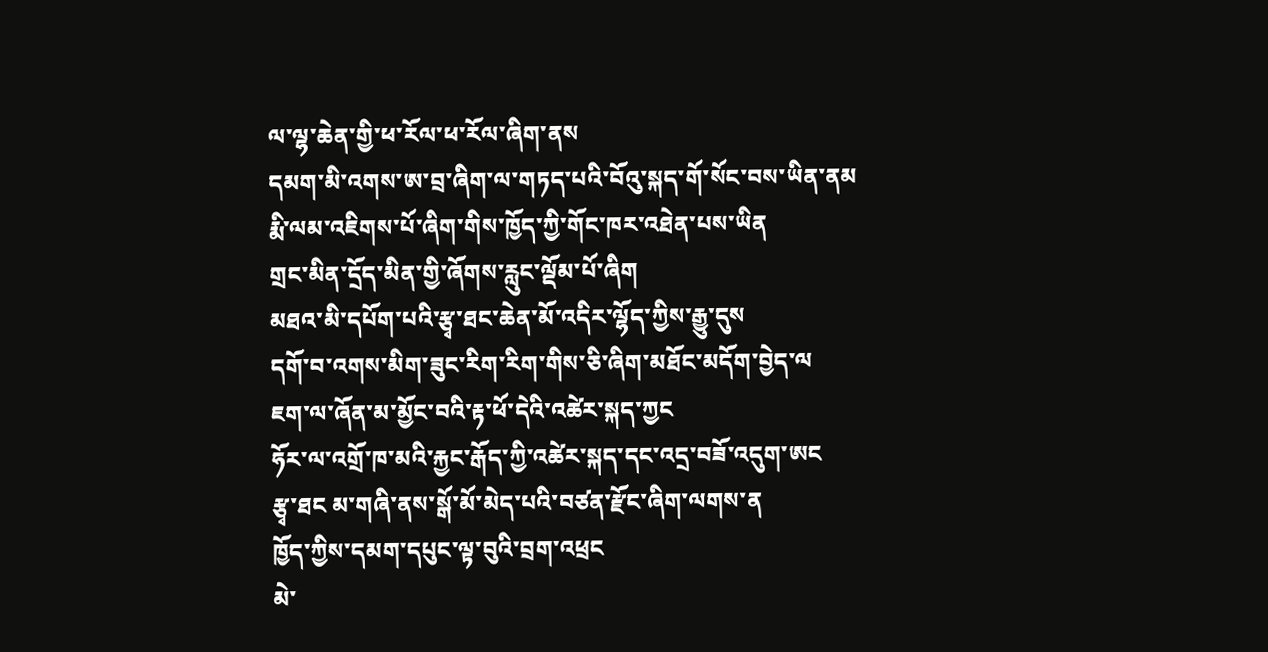ལ་ལྷ་ཆེན་གྱི་ཕ་རོལ་ཕ་རོལ་ཞིག་ནས
དམག་མི་འགས་ཨ་བྲ་ཞིག་ལ་གཏད་པའི་བོའུ་སྐད་གོ་སོང་བས་ཡིན་ནམ
རྨི་ལམ་འཇིགས་པོ་ཞིག་གིས་ཁྱོད་ཀྱི་གོང་ཁར་འཐེན་པས་ཡིན
གྲང་མིན་དྲོད་མིན་གྱི་ཞོགས་རླུང་ལྡོམ་པོ་ཞིག
མཐའ་མི་དཔོག་པའི་རྩྭ་ཐང་ཆེན་མོ་འདིར་ལྷོད་ཀྱིས་རྒྱུ་དུས
དགོ་བ་འགས་མིག་ཟུང་རིག་རིག་གིས་ཅི་ཞིག་མཐོང་མདོག་བྱེད་ལ
ཇག་ལ་ཞོན་མ་མྱོང་བའི་རྟ་ཕོ་དེའི་འཚེར་སྐད་ཀྱང
ཧོར་ལ་འགྲོ་ཁ་མའི་རྐྱང་རྒོད་ཀྱི་འཚེར་སྐད་དང་འདྲ་བཟོ་འདུག་ཨང
རྩྭ་ཐང མ་གཞི་ནས་སྒོ་མོ་མེད་པའི་བཙན་རྫོང་ཞིག་ལགས་ན
ཁྱོད་ཀྱིས་དམག་དཔུང་ལྟ་བུའི་བྲག་འཕྲང
མེ་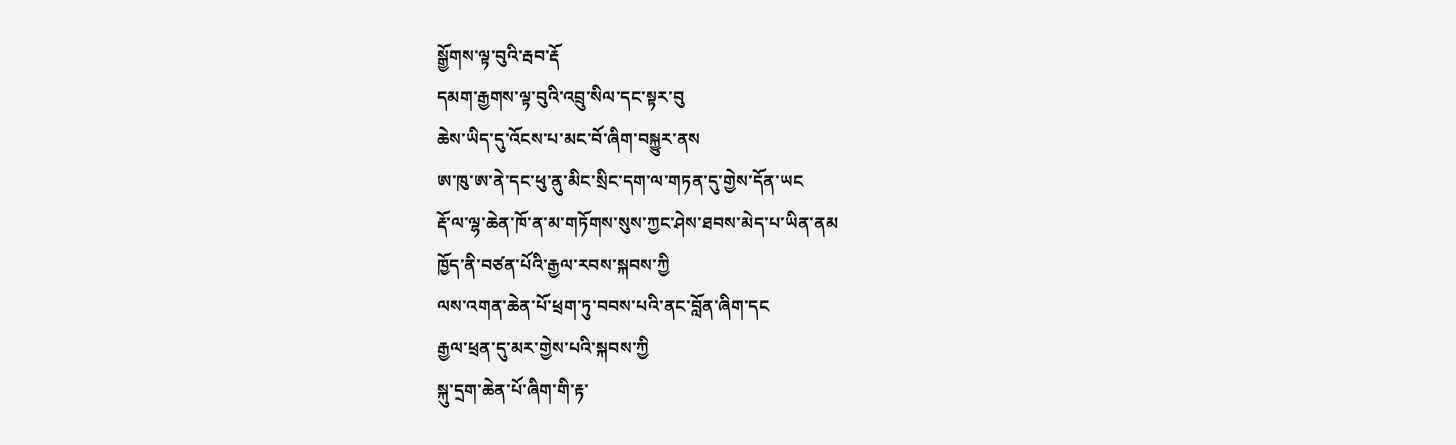སྒྱོགས་ལྟ་བུའི་རྦབ་རྡོ
དམག་རྒྱགས་ལྟ་བུའི་འབྲུ་སིལ་དང་སྟར་བུ
ཆེས་ཡིད་དུ་འོངས་པ་མང་བོ་ཞིག་བསྐྱུར་ནས
ཨ་ཁུ་ཨ་ནེ་དང་ཕུ་ནུ་མིང་སྲིང་དག་ལ་གཏན་དུ་གྱེས་དོན་ཡང
རྡོ་ལ་ལྷ་ཆེན་ཁོ་ན་མ་གཏོགས་སུས་ཀྱང་ཤེས་ཐབས་མེད་པ་ཡིན་ནམ
ཁྱོད་ནི་བཙན་པོའི་རྒྱལ་རབས་སྐབས་ཀྱི
ལས་འགན་ཆེན་པོ་ཕྲག་ཏུ་བབས་པའི་ནང་བློན་ཞིག་དང
རྒྱལ་ཕྲན་དུ་མར་གྱེས་པའི་སྐབས་ཀྱི
སྐུ་དྲག་ཆེན་པོ་ཞིག་གི་རྟ་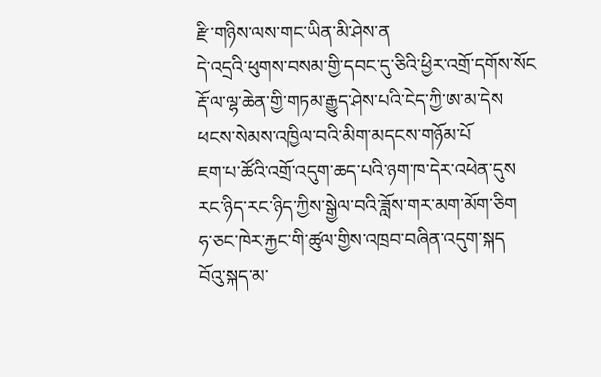རྫི་གཉིས་ལས་གང་ཡིན་མི་ཤེས་ན
དེ་འདྲའི་ཕུགས་བསམ་གྱི་དབང་དུ་ཅིའི་ཕྱིར་འགྲོ་དགོས་སོང
རྡོ་ལ་ལྷ་ཆེན་གྱི་གཏམ་རྒྱུད་ཤེས་པའི་ངེད་ཀྱི་ཨ་མ་དེས
ཕངས་སེམས་འཁྱིལ་བའི་མིག་མདངས་གཉོམ་པོ
ཇག་པ་ཚོའི་འགྲོ་འདུག་ཆད་པའི་ཉག་ཁ་དེར་འཕེན་དུས
རང་ཉིད་རང་ཉིད་ཀྱིས་སྒྱེལ་བའི་ཟློས་གར་མག་མོག་ཅིག
ཧ་ཅང་ཁེར་རྐྱང་གི་ཚུལ་གྱིས་འཁྲབ་བཞིན་འདུག་སྐད
བོའུ་སྐད་མ་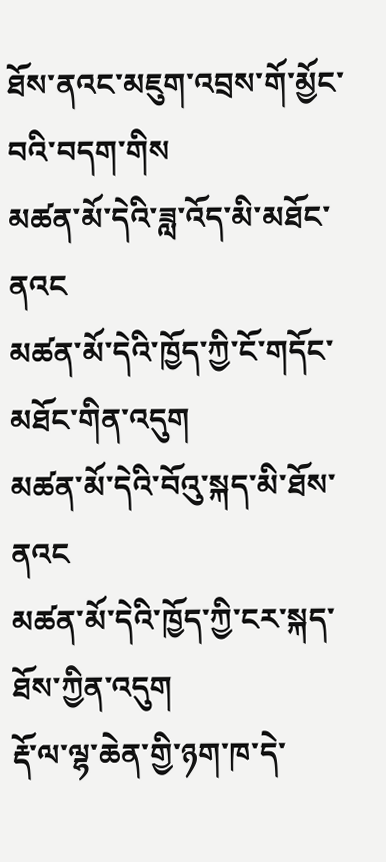ཐོས་ནའང་མཇུག་འབྲས་གོ་མྱོང་བའི་བདག་གིས
མཚན་མོ་དེའི་ཟླ་འོད་མི་མཐོང་ནའང
མཚན་མོ་དེའི་ཁྱོད་ཀྱི་ངོ་གདོང་མཐོང་གིན་འདུག
མཚན་མོ་དེའི་བོའུ་སྐད་མི་ཐོས་ནའང
མཚན་མོ་དེའི་ཁྱོད་ཀྱི་ངར་སྐད་ཐོས་ཀྱིན་འདུག
རྡོ་ལ་ལྷ་ཆེན་གྱི་ཉག་ཁ་དེ་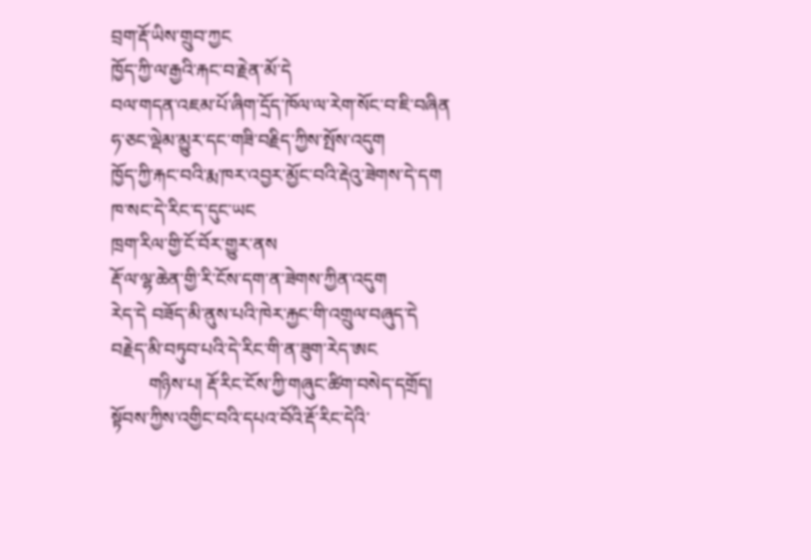བྲག་རྡོ་ཡིས་གྲུབ་ཀྱང
ཁྱོད་ཀྱི་ལ་རྒྱའི་རྐང་བ་རྗེན་མོ་དེ
བལ་གདན་འཇམ་པོ་ཞིག་དྲོད་ཁོལ་ལ་རེག་སོང་བ་ཇི་བཞིན
ཧ་ཅང་ལྡེམ་མྱུར་དང་གཟི་བརྗིད་ཀྱིས་སྤོས་འདུག
ཁྱོད་ཀྱི་རྐང་བའི་རྨ་ཁར་འབྱར་མྱོང་བའི་རྡེའུ་ཟེགས་དེ་དག
ཁ་སང་དེ་རིང་ད་དུང་ཡང
ཁྲག་རིལ་གྱི་ངོ་བོར་གྱུར་ནས
རྡོ་ལ་ལྷ་ཆེན་གྱི་རི་ངོས་དག་ན་ཟེགས་ཀྱིན་འདུག
རེད་དེ བཟོད་མི་ནུས་པའི་ཁེར་རྐྱང་གི་འགྲུལ་བཞུད་དེ
བརྗེད་མི་བཏུབ་པའི་དེ་རིང་གི་ན་ཟུག་རེད་ཨང
        གཉིས་པ། རྡོ་རིང་ངོས་ཀྱི་གཞུང་ཚིག་བསེད་དགྲོད།
སྟོབས་ཀྱིས་འགྱིང་བའི་དཔའ་བོའི་རྡོ་རིང་དེའི་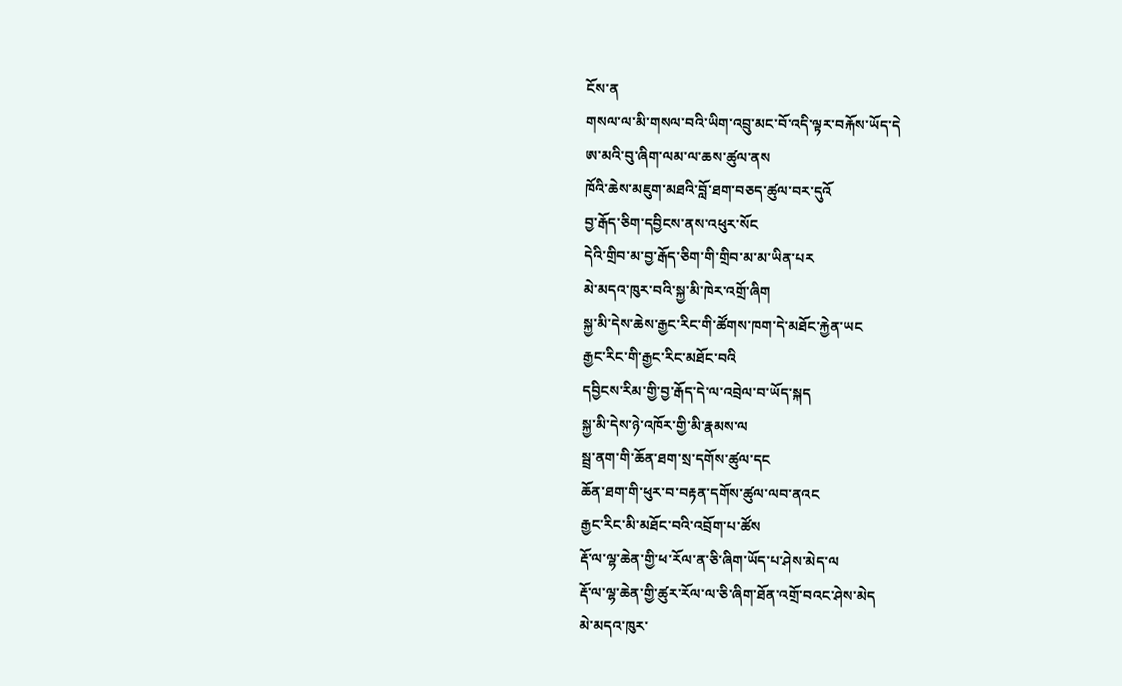ངོས་ན
གསལ་ལ་མི་གསལ་བའི་ཡིག་འབྲུ་མང་བོ་འདི་ལྟར་བརྐོས་ཡོད་དེ
ཨ་མའི་བུ་ཞིག་ལམ་ལ་ཆས་ཚུལ་ནས
ཁོའི་ཆེས་མཇུག་མཐའི་བློ་ཐག་བཅད་ཚུལ་བར་དུའོ
བྱ་རྒོད་ཅིག་དབྱིངས་ནས་འཕུར་སོང
དེའི་གྲིབ་མ་བྱ་རྒོད་ཅིག་གི་གྲིབ་མ་མ་ཡིན་པར
མེ་མདའ་ཁུར་བའི་སྐྱ་མི་ཁེར་འགྲོ་ཞིག
སྐྱ་མི་དེས་ཆེས་རྒྱང་རིང་གི་ཚོགས་ཁག་དེ་མཐོང་རྐྱེན་ཡང
རྒྱང་རིང་གི་རྒྱང་རིང་མཐོང་བའི
དབྱིངས་རིམ་གྱི་བྱ་རྒོད་དེ་ལ་འབྲེལ་བ་ཡོད་སྐད
སྐྱ་མི་དེས་ཉེ་འཁོར་གྱི་མི་རྣམས་ལ
སྦྲ་ནག་གི་ཆོན་ཐག་སྲ་དགོས་ཚུལ་དང
ཆོན་ཐག་གི་ཕུར་བ་བརྟན་དགོས་ཚུལ་ལབ་ནའང
རྒྱང་རིང་མི་མཐོང་བའི་འབྲོག་པ་ཚོས
རྡོ་ལ་ལྷ་ཆེན་གྱི་ཕ་རོལ་ན་ཅི་ཞིག་ཡོད་པ་ཤེས་མེད་ལ
རྡོ་ལ་ལྷ་ཆེན་གྱི་ཚུར་རོལ་ལ་ཅི་ཞིག་ཐོན་འགྲོ་བའང་ཤེས་མེད
མེ་མདའ་ཁུར་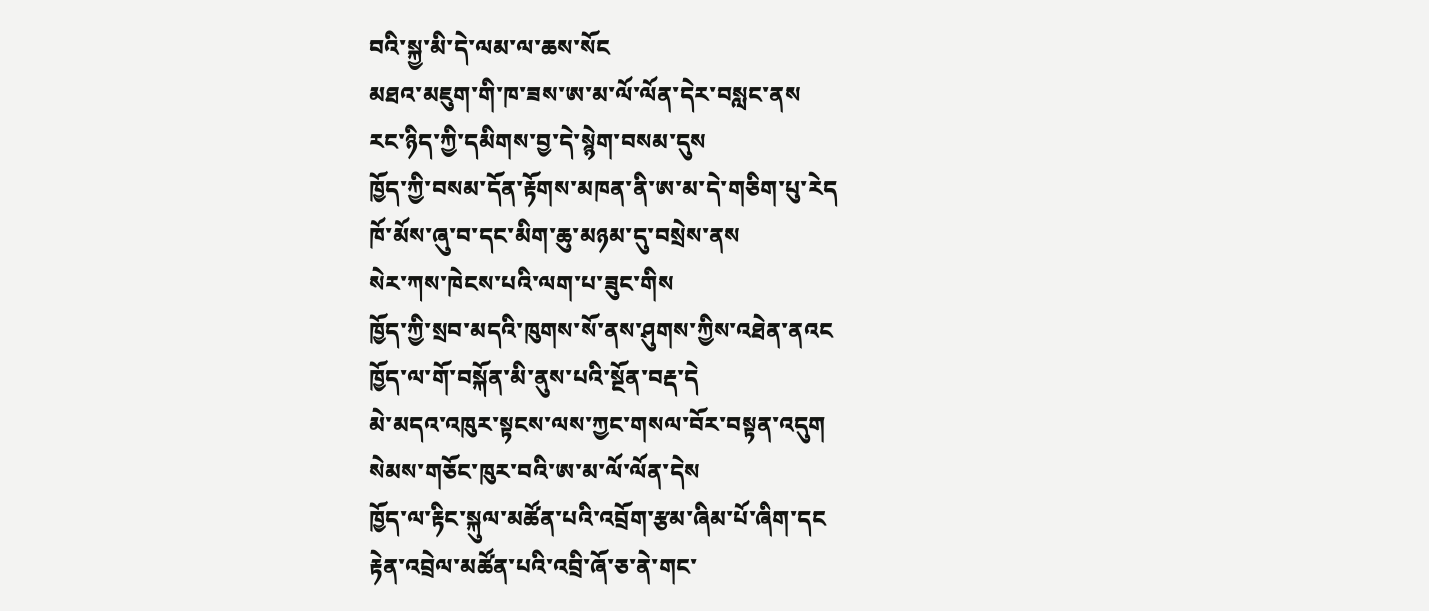བའི་སྐྱ་མི་དེ་ལམ་ལ་ཆས་སོང
མཐའ་མཇུག་གི་ཁ་ཟས་ཨ་མ་ལོ་ལོན་དེར་བསླང་ནས
རང་ཉིད་ཀྱི་དམིགས་བྱ་དེ་སྙེག་བསམ་དུས
ཁྱོད་ཀྱི་བསམ་དོན་རྟོགས་མཁན་ནི་ཨ་མ་དེ་གཅིག་པུ་རེད
ཁོ་མོས་ཞུ་བ་དང་མིག་ཆུ་མཉམ་དུ་བསྲེས་ནས
སེར་ཀས་ཁེངས་པའི་ལག་པ་ཟུང་གིས
ཁྱོད་ཀྱི་སྲབ་མདའི་ཁུགས་སོ་ནས་ཤུགས་ཀྱིས་འཐེན་ནའང
ཁྱོད་ལ་གོ་བསྐོན་མི་ནུས་པའི་སྔོན་བརྡ་དེ
མེ་མདའ་འཁུར་སྟངས་ལས་ཀྱང་གསལ་བོར་བསྟན་འདུག
སེམས་གཅོང་ཁུར་བའི་ཨ་མ་ལོ་ལོན་དེས
ཁྱོད་ལ་རྟིང་སྐུལ་མཚོན་པའི་འབྲོག་རྩམ་ཞིམ་པོ་ཞིག་དང
རྟེན་འབྲེལ་མཚོན་པའི་འབྲི་ཞོ་ཅ་ནེ་གང་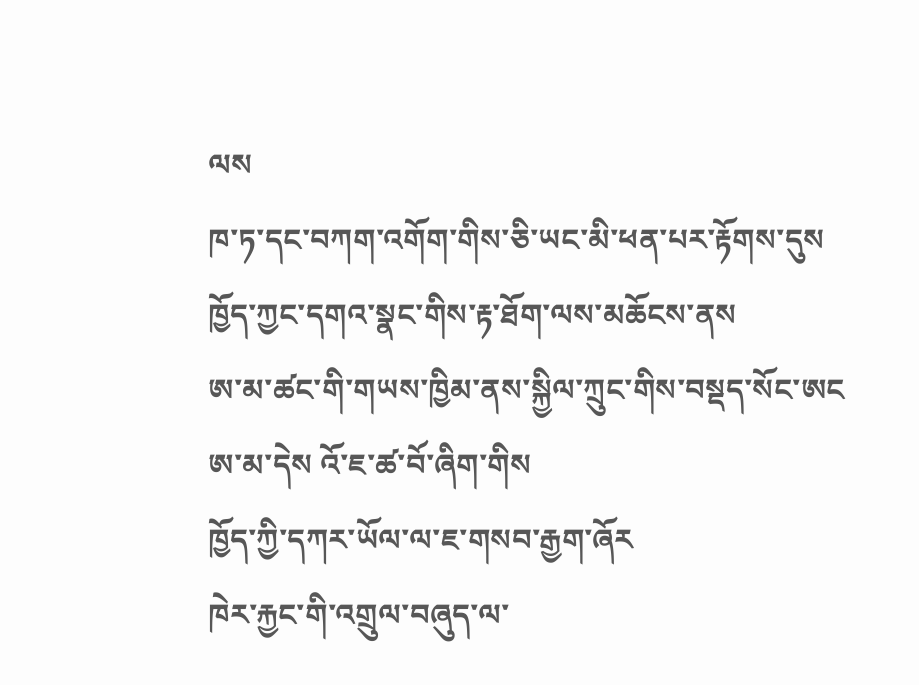ལས
ཁ་ཏ་དང་བཀག་འགོག་གིས་ཅི་ཡང་མི་ཕན་པར་རྟོགས་དུས
ཁྱོད་ཀྱང་དགའ་སྣང་གིས་རྟ་ཐོག་ལས་མཆོངས་ནས
ཨ་མ་ཚང་གི་གཡས་ཁྱིམ་ནས་སྐྱིལ་ཀྲུང་གིས་བསྡད་སོང་ཨང
ཨ་མ་དེས འོ་ཇ་ཚ་བོ་ཞིག་གིས
ཁྱོད་ཀྱི་དཀར་ཡོལ་ལ་ཇ་གསབ་རྒྱག་ཞོར
ཁེར་རྐྱང་གི་འགྲུལ་བཞུད་ལ་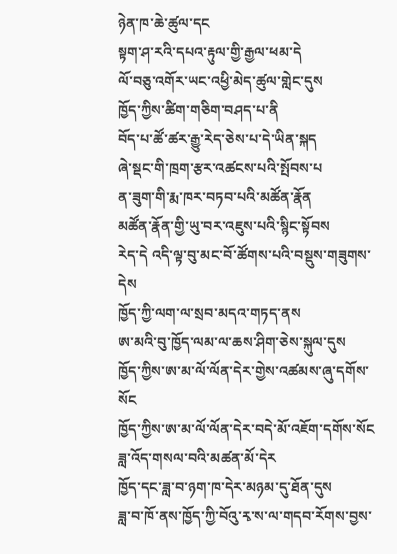ཉེན་ཁ་ཆེ་ཚུལ་དང
སྟག་ཤ་རའི་དཔའ་རྟུལ་གྱི་རྒྱལ་ཕམ་དེ
ལོ་བཅུ་འགོར་ཡང་འཕྱི་མེད་ཚུལ་གླེང་དུས
ཁྱོད་ཀྱིས་ཚིག་གཅིག་བཤད་པ་ནི
བོད་པ་ཚོ་ཚར་རྒྱུ་རེད་ཅེས་པ་དེ་ཡིན་སྐད
ཞེ་སྡང་གི་ཁྲག་རྩར་འཚངས་པའི་སྤོབས་པ
ན་ཟུག་གི་རྨ་ཁར་བཏབ་པའི་མཚོན་རྣོན
མཚོན་རྣོན་གྱི་ཡུ་བར་འཇུས་པའི་སྙིང་སྟོབས
རེད་དེ འདི་ལྟ་བུ་མང་བོ་ཚོགས་པའི་བསྡུས་གཟུགས་དེས
ཁྱོད་ཀྱི་ལག་ལ་སྲབ་མདའ་གཏད་ནས
ཨ་མའི་བུ་ཁྱོད་ལམ་ལ་ཆས་ཤིག་ཅེས་སྐུལ་དུས
ཁྱོད་ཀྱིས་ཨ་མ་ལོ་ལོན་དེར་གྱེས་འཚམས་ཞུ་དགོས་སོང
ཁྱོད་ཀྱིས་ཨ་མ་ལོ་ལོན་དེར་བདེ་མོ་འཇོག་དགོས་སོང
ཟླ་འོད་གསལ་བའི་མཚན་མོ་དེར
ཁྱོད་དང་ཟླ་བ་ཉག་ཁ་དེར་མཉམ་དུ་ཐོན་དུས
ཟླ་བ་ཁོ་ནས་ཁྱོད་ཀྱི་བོའུ་རྭ་ས་ལ་གདབ་རོགས་བྱས་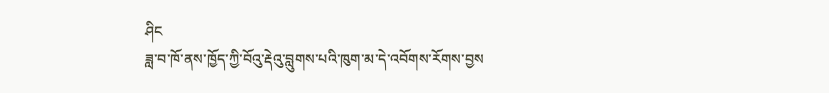ཤིང
ཟླ་བ་ཁོ་ནས་ཁྱོད་ཀྱི་བོའུ་རྡེའུ་བླུགས་པའི་ཁུག་མ་དེ་འབོགས་རོགས་བྱས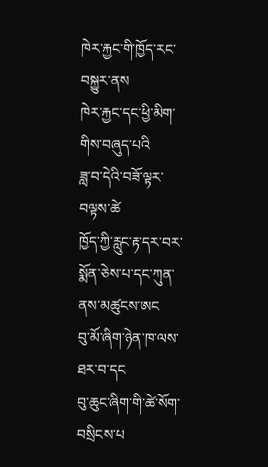ཁེར་རྐྱང་གི་ཁྱོད་རང་བསྐྱུར་ནས
ཁེར་རྐྱང་དང་ཕྱི་མིག་གིས་བཞུད་པའི
ཟླ་བ་དེའི་བཟོ་ལྟར་བལྟས་ཚེ
ཁྱོད་ཀྱི་རླུང་རྟ་དར་བར་སྨོན་ཅེས་པ་དང་ཀུན་ནས་མཚུངས་ཨང
བུ་མོ་ཞིག་ཉེན་ཁ་ལས་ཐར་བ་དང
བུ་ཆུང་ཞིག་གི་ཚེ་སོག་བསྲིངས་པ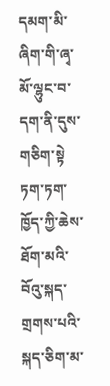དམག་མི་ཞིག་གི་ཞྭ་མོ་ལྷུང་བ་དག་ནི་དུས་གཅིག་སྟེ
ཏག་ཏག་ཁྱོད་ཀྱི་ཆེས་ཐོག་མའི་བོའུ་སྐད་གྲགས་པའི་སྐད་ཅིག་མ་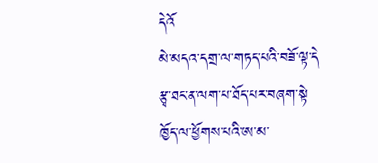དེའོ
མེ་མདའ་དགྲ་ལ་གཏད་པའི་བཟོ་ལྟ་དེ
རྩྭ་ཐང་ན་ལག་པ་ཐོད་པར་བཞག་སྟེ
ཁྱོད་ལ་ཕྱོགས་པའི་ཨ་མ་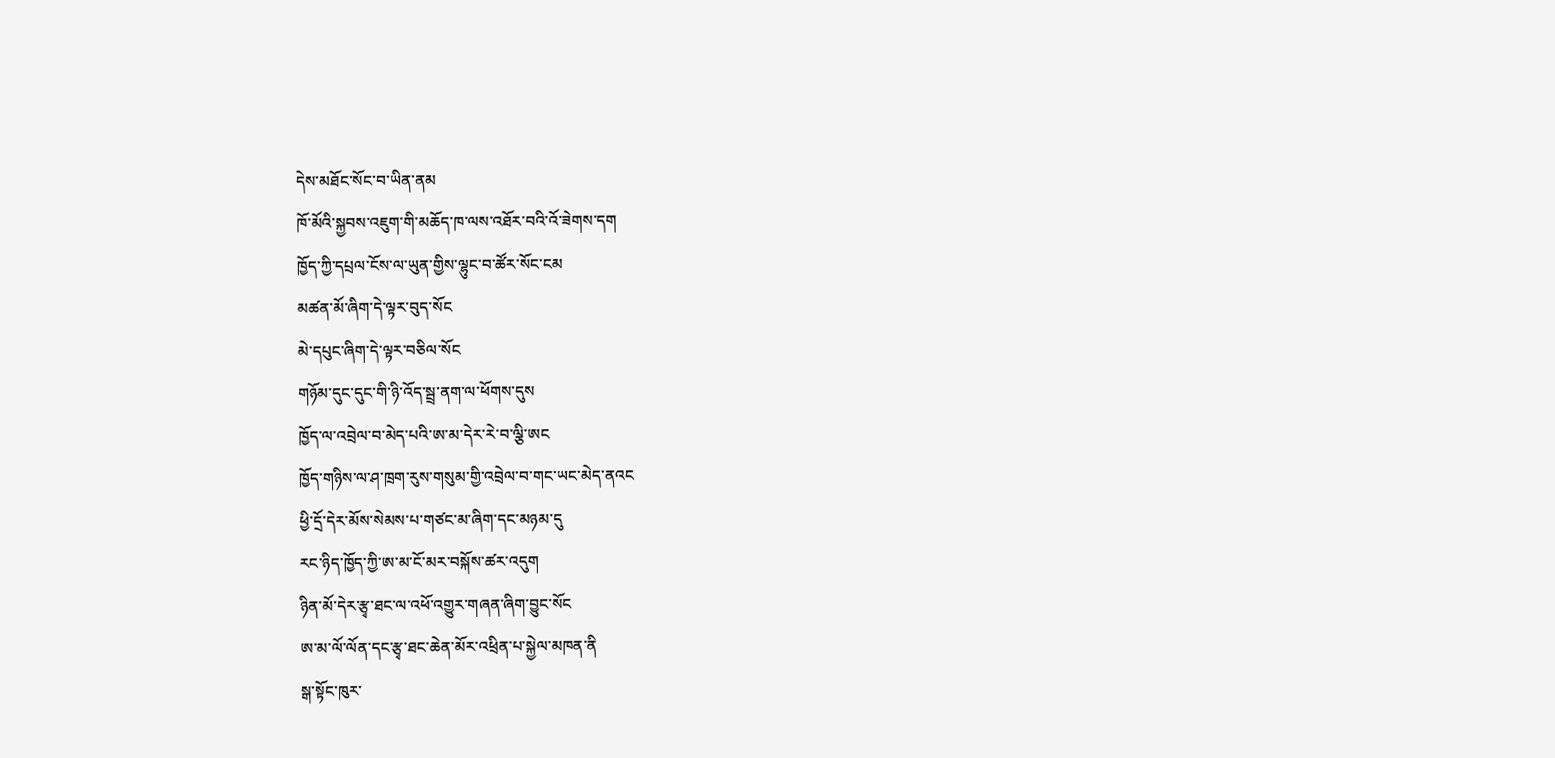དེས་མཐོང་སོང་བ་ཡིན་ནམ
ཁོ་མོའི་སྐྱབས་འཇུག་གི་མཆོད་ཁ་ལས་འཐོར་བའི་འོ་ཟེགས་དག
ཁྱོད་ཀྱི་དཔྲལ་ངོས་ལ་ཡུན་གྱིས་ལྷུང་བ་ཚོར་སོང་ངམ
མཚན་མོ་ཞིག་དེ་ལྟར་བུད་སོང
མེ་དཔུང་ཞིག་དེ་ལྟར་བཅིལ་སོང
གཉོམ་དུང་དུང་གི་ཉི་འོད་སྦྲ་ནག་ལ་ཕོགས་དུས
ཁྱོད་ལ་འབྲེལ་བ་མེད་པའི་ཨ་མ་དེར་རེ་བ་ལྕི་ཨང
ཁྱོད་གཉིས་ལ་ཤ་ཁྲག་རུས་གསུམ་གྱི་འབྲེལ་བ་གང་ཡང་མེད་ནའང
ཕྱི་དྲོ་དེར་མོས་སེམས་པ་གཙང་མ་ཞིག་དང་མཉམ་དུ
རང་ཉིད་ཁྱོད་ཀྱི་ཨ་མ་ངོ་མར་བསྐོས་ཚར་འདུག
ཉིན་མོ་དེར་རྩྭ་ཐང་ལ་འཕོ་འགྱུར་གཞན་ཞིག་བྱུང་སོང
ཨ་མ་ལོ་ལོན་དང་རྩྭ་ཐང་ཆེན་མོར་འཕྲིན་པ་སྐྱེལ་མཁན་ནི
སྒ་སྟོང་ཁུར་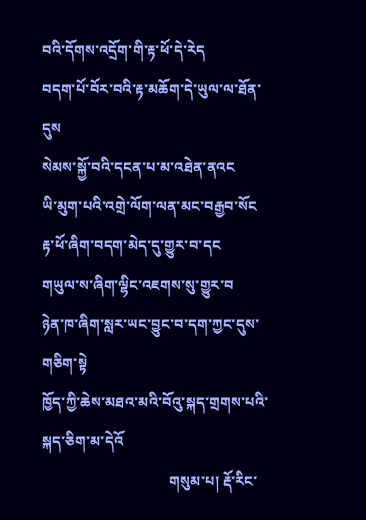བའི་དོགས་འདྲོག་གི་རྟ་ཕོ་དེ་རེད
བདག་པོ་བོར་བའི་རྟ་མཆོག་དེ་ཡུལ་ལ་ཐོན་དུས
སེམས་སྐྱོ་བའི་དངན་པ་མ་འཐེན་ནའང
ཡི་མུག་པའི་འགྲེ་ལོག་ལན་མང་བརྒྱབ་སོང
རྟ་ཕོ་ཞིག་བདག་མེད་དུ་གྱུར་བ་དང
གཡུལ་ས་ཞིག་ལྷིང་འཇགས་སུ་གྱུར་བ
ཉེན་ཁ་ཞིག་སླར་ཡང་བྱུང་བ་དག་ཀྱང་དུས་གཅིག་སྟེ
ཁྱོད་ཀྱི་ཆེས་མཐའ་མའི་བོའུ་སྐད་གྲགས་པའི་སྐད་ཅིག་མ་དེའོ
                                   གསུམ་པ། རྡོ་རིང་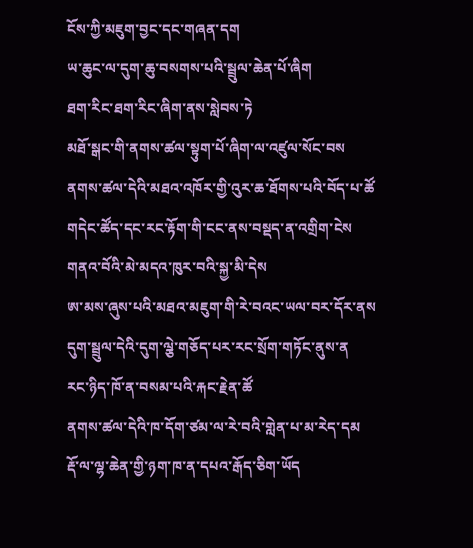ངོས་ཀྱི་མཇུག་བྱང་དང་གཞན་དག
ཡ་ཆུང་ལ་དུག་ཆུ་བསགས་པའི་སྦྲུལ་ཆེན་པོ་ཞིག
ཐག་རིང་ཐག་རིང་ཞིག་ནས་སླེབས་ཏེ
མཐོ་སྒང་གི་ནགས་ཚལ་སྟུག་པོ་ཞིག་ལ་འཛུལ་སོང་བས
ནགས་ཚལ་དེའི་མཐའ་འཁོར་གྱི་འུར་ཆ་ཐོགས་པའི་བོད་པ་ཚོ
གདེང་ཚོད་དང་རང་རྟོག་གི་ངང་ནས་བསྡད་ན་འགྲིག་ངེས
གནའ་བོའི་མེ་མདའ་ཁུར་བའི་སྐྱ་མི་དེས
ཨ་མས་ཞུས་པའི་མཐའ་མཇུག་གི་རེ་བའང་ཡལ་བར་དོར་ནས
དུག་སྦྲུལ་དེའི་དུག་ལྕེ་གཅོད་པར་རང་སྲོག་གཏོང་ནུས་ན
རང་ཉིད་ཁོ་ན་བསམ་པའི་རྐང་རྗེན་ཚོ
ནགས་ཚལ་དེའི་ཁ་དོག་ཙམ་ལ་རེ་བའི་གླེན་པ་མ་རེད་དམ
རྡོ་ལ་ལྷ་ཆེན་གྱི་ཉག་ཁ་ན་དཔའ་རྒོད་ཅིག་ཡོད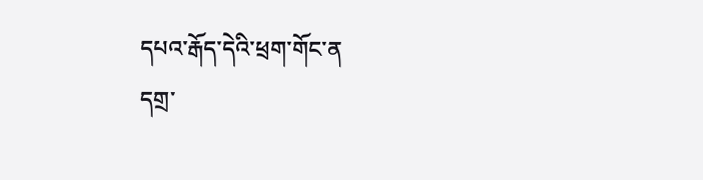དཔའ་རྒོད་དེའི་ཕྲག་གོང་ན
དགྲ་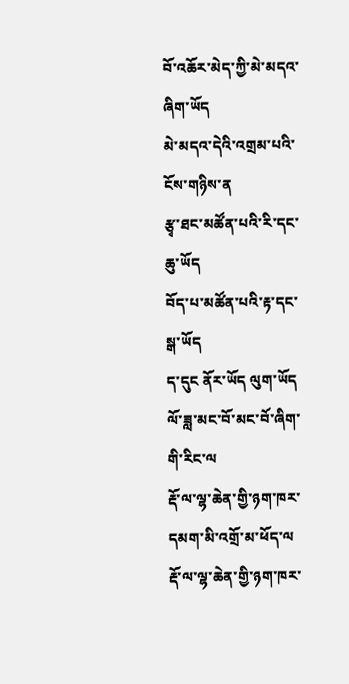བོ་འཆོར་མེད་ཀྱི་མེ་མདའ་ཞིག་ཡོད
མེ་མདའ་དེའི་འགྲམ་པའི་ངོས་གཉིས་ན
རྩྭ་ཐང་མཚོན་པའི་རི་དང་ཆུ་ཡོད
བོད་པ་མཚོན་པའི་རྟ་དང་སྒ་ཡོད
ད་དུང ནོར་ཡོད ལུག་ཡོད
ལོ་ཟླ་མང་བོ་མང་བོ་ཞིག་གི་རིང་ལ
རྡོ་ལ་ལྷ་ཆེན་གྱི་ཉག་ཁར་དམག་མི་འགྲོ་མ་ཕོད་ལ
རྡོ་ལ་ལྷ་ཆེན་གྱི་ཉག་ཁར་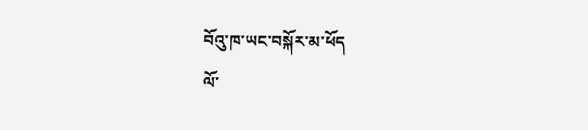བོའུ་ཁ་ཡང་བསྐོར་མ་ཕོད
ལོ་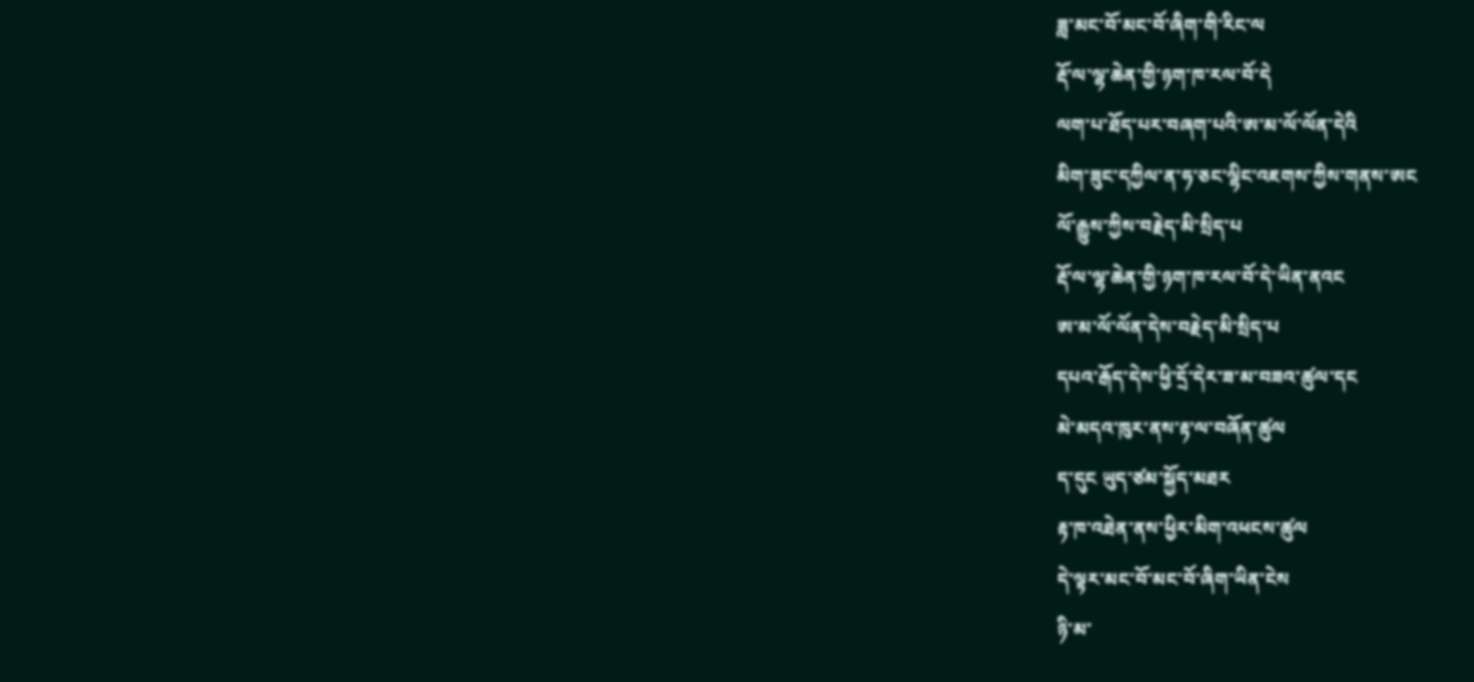ཟླ་མང་བོ་མང་བོ་ཞིག་གི་རིང་ལ
རྡོ་ལ་ལྷ་ཆེན་གྱི་ཉག་ཁ་རལ་བོ་དེ
ལག་པ་ཐོད་པར་བཞག་པའི་ཨ་མ་ལོ་ལོན་དེའི
མིག་ཟུང་དཀྱིལ་ན་ཧ་ཅང་ལྷིང་འཇགས་ཀྱིས་གནས་ཨང
ལོ་རྒྱུས་ཀྱིས་བརྗེད་མི་སྲིད་པ
རྡོ་ལ་ལྷ་ཆེན་གྱི་ཉག་ཁ་རལ་བོ་དེ་ཡིན་ནའང
ཨ་མ་ལོ་ལོན་དེས་བརྗེད་མི་སྲིད་པ
དཔའ་རྒོད་དེས་ཕྱི་དྲོ་དེར་ཟ་མ་བཟའ་ཚུལ་དང
མེ་མདའ་ཁུར་ནས་རྟ་ལ་བཞོན་ཚུལ
ད་དུང ཡུད་ཙམ་སྐྱོད་མཐར
རྟ་ཁ་འཐེན་ནས་ཕྱིར་མིག་འཕངས་ཚུལ
དེ་ལྟར་མང་བོ་མང་བོ་ཞིག་ཡིན་ངེས
ཉི་མ་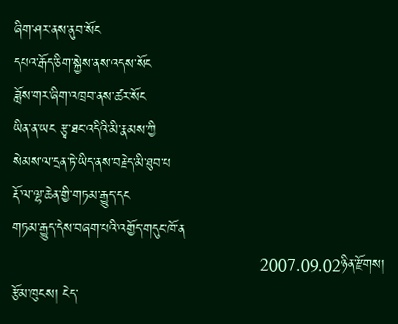ཞིག་ཤར་ནས་ནུབ་སོང
དཔའ་རྒོད་ཅིག་སྐྱེས་ནས་འདས་སོང
ཟློས་གར་ཞིག་འཁྲབ་ནས་ཚར་སོང
ཡིན་ན་ཡང རྩྭ་ཐང་འདིའི་མི་རྣམས་ཀྱི
སེམས་ལ་དྲན་ཏེ་ཡིད་ནས་བརྗེད་མི་ཐུབ་པ
རྡོ་ལ་ལྷ་ཆེན་གྱི་གཏམ་རྒྱུད་དང
གཏམ་རྒྱུད་དེས་བཞག་པའི་འགྱོད་གདུང་ཁོ་ན
                                                     2007.09.02ཉིན་རྫོགས།
རྩོམ་ཁུངས། ངེད་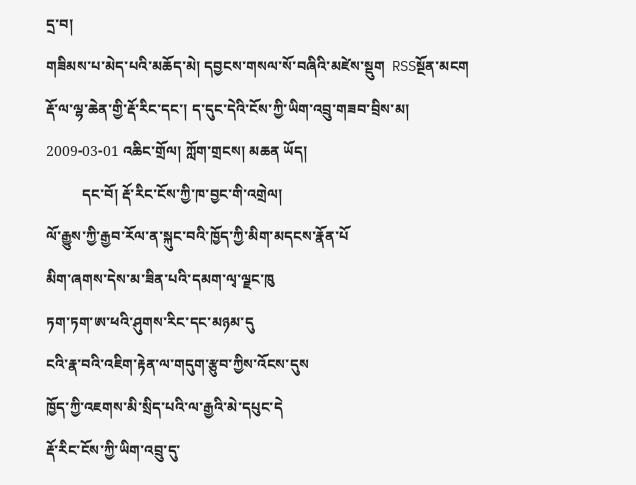དྲ་བ།
གཟིམས་པ་མེད་པའི་མཆོད་མེ། དབྱངས་གསལ་སོ་བཞིའི་མཛེས་སྡུག  RSSསྔོན་མངག
རྡོ་ལ་ལྷ་ཆེན་གྱི་རྡོ་རིང་དང་། ད་དུང་དེའི་ངོས་ཀྱི་ཡིག་འབྲུ་གཟབ་བྲིས་མ།
2009-03-01 འཆིང་གྲོལ། ཀློག་གྲངས། མཆན ཡོད།
          དང་བོ། རྡོ་རིང་ངོས་ཀྱི་ཁ་བྱང་གི་འགྲེལ།
ལོ་རྒྱུས་ཀྱི་རྒྱབ་རོལ་ན་སྐུང་བའི་ཁྱོད་ཀྱི་མིག་མདངས་རྣོན་པོ
མིག་ཞགས་དེས་མ་ཟིན་པའི་དམག་ལྭ་ལྗང་ཁུ
ཏག་ཏག་ཨ་ཕའི་ཤུགས་རིང་དང་མཉམ་དུ
ངའི་རྣ་བའི་འཇིག་རྟེན་ལ་གདུག་རྩུབ་ཀྱིས་འོངས་དུས
ཁྱོད་ཀྱི་འཇགས་མི་སྲིད་པའི་ལ་རྒྱའི་མེ་དཔུང་དེ
རྡོ་རིང་ངོས་ཀྱི་ཡིག་འབྲུ་དུ་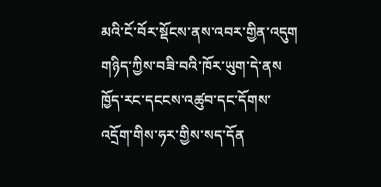མའི་ངོ་བོར་སྡོངས་ནས་འབར་གྱིན་འདུག
གཉིད་ཀྱིས་བཟི་བའི་ཁོར་ཡུག་དེ་ནས
ཁྱོད་རང་དངངས་འཚུབ་དང་དོགས་འདྲོག་གིས་ཧར་གྱིས་སད་དོན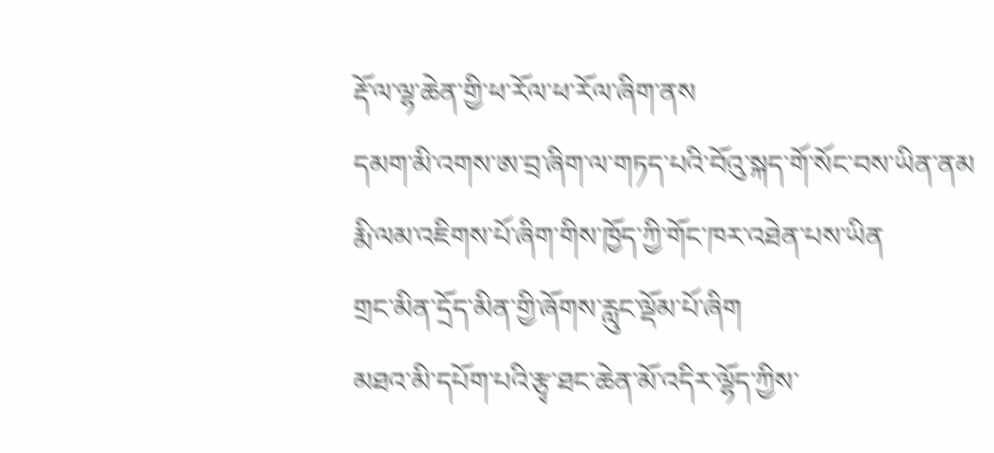རྡོ་ལ་ལྷ་ཆེན་གྱི་ཕ་རོལ་ཕ་རོལ་ཞིག་ནས
དམག་མི་འགས་ཨ་བྲ་ཞིག་ལ་གཏད་པའི་བོའུ་སྐད་གོ་སོང་བས་ཡིན་ནམ
རྨི་ལམ་འཇིགས་པོ་ཞིག་གིས་ཁྱོད་ཀྱི་གོང་ཁར་འཐེན་པས་ཡིན
གྲང་མིན་དྲོད་མིན་གྱི་ཞོགས་རླུང་ལྡོམ་པོ་ཞིག
མཐའ་མི་དཔོག་པའི་རྩྭ་ཐང་ཆེན་མོ་འདིར་ལྷོད་ཀྱིས་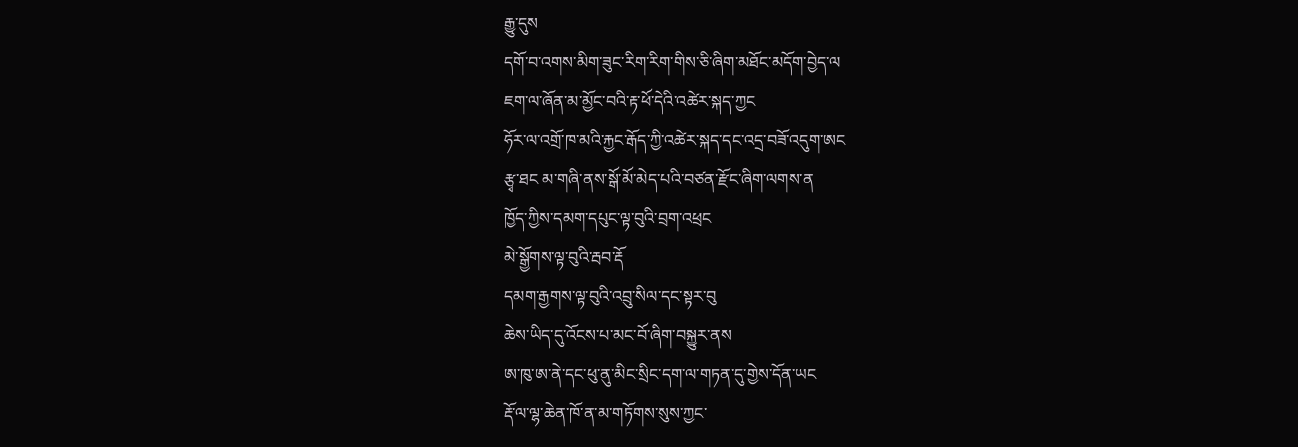རྒྱུ་དུས
དགོ་བ་འགས་མིག་ཟུང་རིག་རིག་གིས་ཅི་ཞིག་མཐོང་མདོག་བྱེད་ལ
ཇག་ལ་ཞོན་མ་མྱོང་བའི་རྟ་ཕོ་དེའི་འཚེར་སྐད་ཀྱང
ཧོར་ལ་འགྲོ་ཁ་མའི་རྐྱང་རྒོད་ཀྱི་འཚེར་སྐད་དང་འདྲ་བཟོ་འདུག་ཨང
རྩྭ་ཐང མ་གཞི་ནས་སྒོ་མོ་མེད་པའི་བཙན་རྫོང་ཞིག་ལགས་ན
ཁྱོད་ཀྱིས་དམག་དཔུང་ལྟ་བུའི་བྲག་འཕྲང
མེ་སྒྱོགས་ལྟ་བུའི་རྦབ་རྡོ
དམག་རྒྱགས་ལྟ་བུའི་འབྲུ་སིལ་དང་སྟར་བུ
ཆེས་ཡིད་དུ་འོངས་པ་མང་བོ་ཞིག་བསྐྱུར་ནས
ཨ་ཁུ་ཨ་ནེ་དང་ཕུ་ནུ་མིང་སྲིང་དག་ལ་གཏན་དུ་གྱེས་དོན་ཡང
རྡོ་ལ་ལྷ་ཆེན་ཁོ་ན་མ་གཏོགས་སུས་ཀྱང་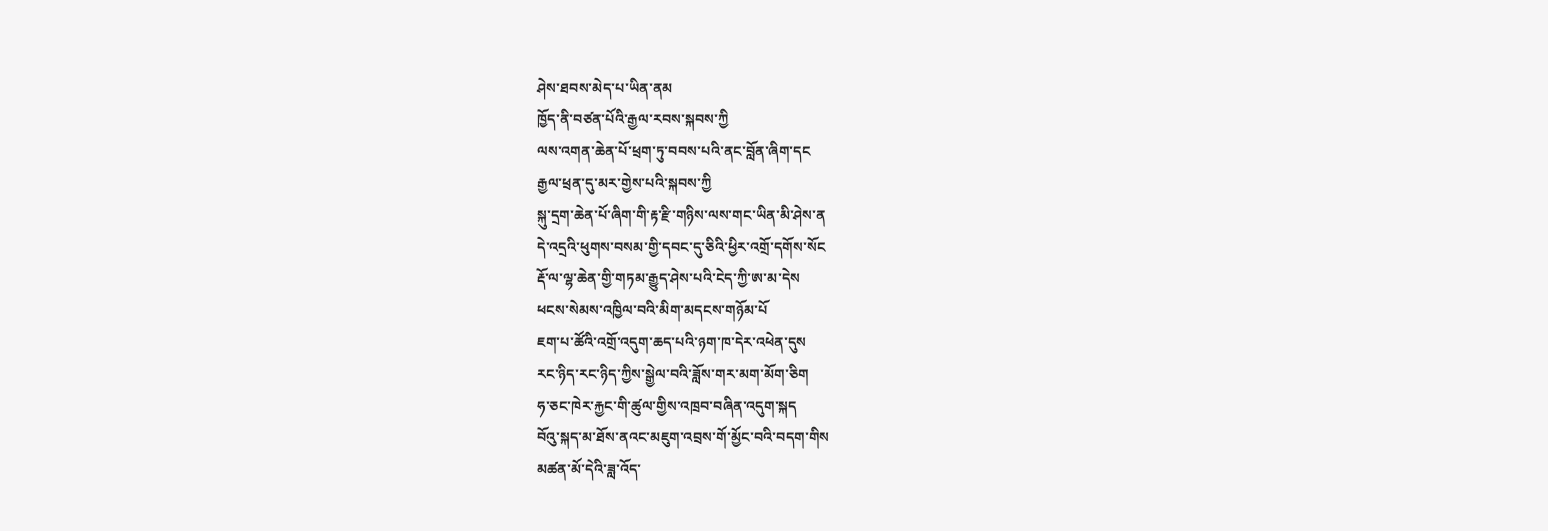ཤེས་ཐབས་མེད་པ་ཡིན་ནམ
ཁྱོད་ནི་བཙན་པོའི་རྒྱལ་རབས་སྐབས་ཀྱི
ལས་འགན་ཆེན་པོ་ཕྲག་ཏུ་བབས་པའི་ནང་བློན་ཞིག་དང
རྒྱལ་ཕྲན་དུ་མར་གྱེས་པའི་སྐབས་ཀྱི
སྐུ་དྲག་ཆེན་པོ་ཞིག་གི་རྟ་རྫི་གཉིས་ལས་གང་ཡིན་མི་ཤེས་ན
དེ་འདྲའི་ཕུགས་བསམ་གྱི་དབང་དུ་ཅིའི་ཕྱིར་འགྲོ་དགོས་སོང
རྡོ་ལ་ལྷ་ཆེན་གྱི་གཏམ་རྒྱུད་ཤེས་པའི་ངེད་ཀྱི་ཨ་མ་དེས
ཕངས་སེམས་འཁྱིལ་བའི་མིག་མདངས་གཉོམ་པོ
ཇག་པ་ཚོའི་འགྲོ་འདུག་ཆད་པའི་ཉག་ཁ་དེར་འཕེན་དུས
རང་ཉིད་རང་ཉིད་ཀྱིས་སྒྱེལ་བའི་ཟློས་གར་མག་མོག་ཅིག
ཧ་ཅང་ཁེར་རྐྱང་གི་ཚུལ་གྱིས་འཁྲབ་བཞིན་འདུག་སྐད
བོའུ་སྐད་མ་ཐོས་ནའང་མཇུག་འབྲས་གོ་མྱོང་བའི་བདག་གིས
མཚན་མོ་དེའི་ཟླ་འོད་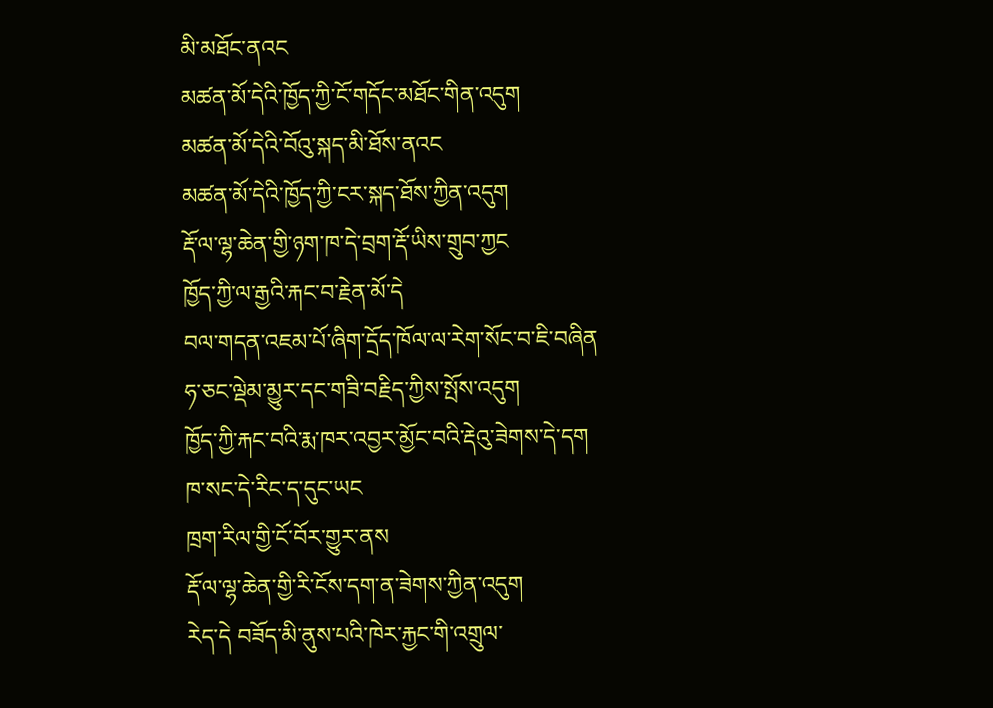མི་མཐོང་ནའང
མཚན་མོ་དེའི་ཁྱོད་ཀྱི་ངོ་གདོང་མཐོང་གིན་འདུག
མཚན་མོ་དེའི་བོའུ་སྐད་མི་ཐོས་ནའང
མཚན་མོ་དེའི་ཁྱོད་ཀྱི་ངར་སྐད་ཐོས་ཀྱིན་འདུག
རྡོ་ལ་ལྷ་ཆེན་གྱི་ཉག་ཁ་དེ་བྲག་རྡོ་ཡིས་གྲུབ་ཀྱང
ཁྱོད་ཀྱི་ལ་རྒྱའི་རྐང་བ་རྗེན་མོ་དེ
བལ་གདན་འཇམ་པོ་ཞིག་དྲོད་ཁོལ་ལ་རེག་སོང་བ་ཇི་བཞིན
ཧ་ཅང་ལྡེམ་མྱུར་དང་གཟི་བརྗིད་ཀྱིས་སྤོས་འདུག
ཁྱོད་ཀྱི་རྐང་བའི་རྨ་ཁར་འབྱར་མྱོང་བའི་རྡེའུ་ཟེགས་དེ་དག
ཁ་སང་དེ་རིང་ད་དུང་ཡང
ཁྲག་རིལ་གྱི་ངོ་བོར་གྱུར་ནས
རྡོ་ལ་ལྷ་ཆེན་གྱི་རི་ངོས་དག་ན་ཟེགས་ཀྱིན་འདུག
རེད་དེ བཟོད་མི་ནུས་པའི་ཁེར་རྐྱང་གི་འགྲུལ་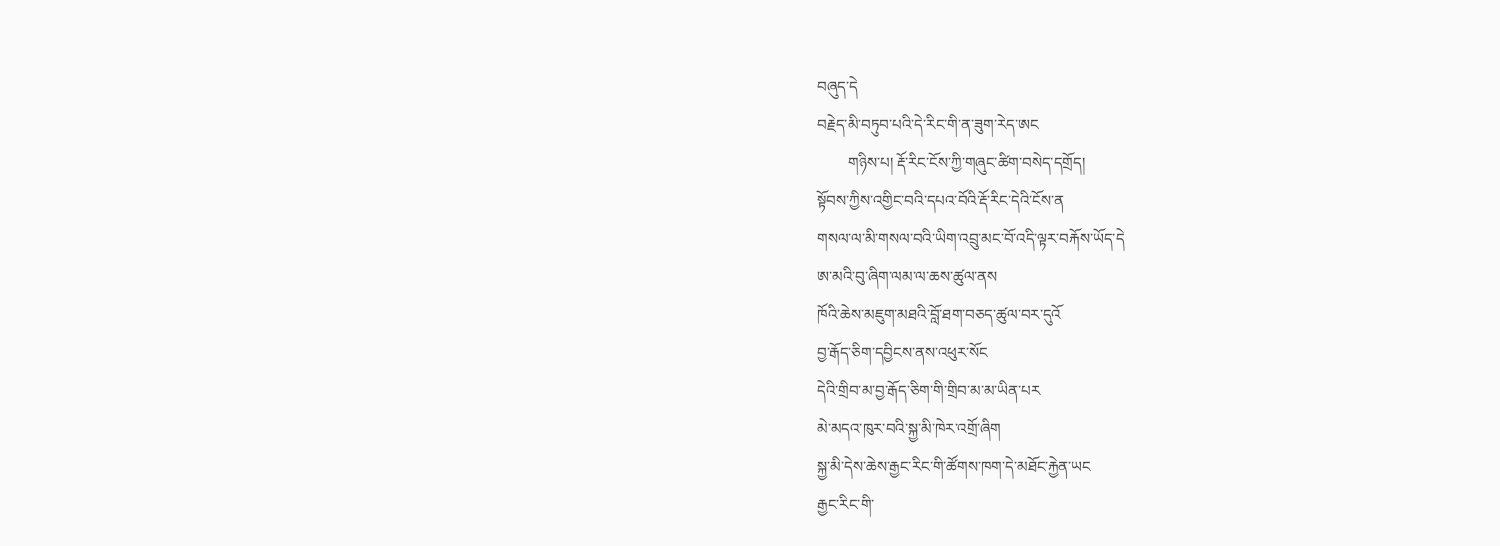བཞུད་དེ
བརྗེད་མི་བཏུབ་པའི་དེ་རིང་གི་ན་ཟུག་རེད་ཨང
        གཉིས་པ། རྡོ་རིང་ངོས་ཀྱི་གཞུང་ཚིག་བསེད་དགྲོད།
སྟོབས་ཀྱིས་འགྱིང་བའི་དཔའ་བོའི་རྡོ་རིང་དེའི་ངོས་ན
གསལ་ལ་མི་གསལ་བའི་ཡིག་འབྲུ་མང་བོ་འདི་ལྟར་བརྐོས་ཡོད་དེ
ཨ་མའི་བུ་ཞིག་ལམ་ལ་ཆས་ཚུལ་ནས
ཁོའི་ཆེས་མཇུག་མཐའི་བློ་ཐག་བཅད་ཚུལ་བར་དུའོ
བྱ་རྒོད་ཅིག་དབྱིངས་ནས་འཕུར་སོང
དེའི་གྲིབ་མ་བྱ་རྒོད་ཅིག་གི་གྲིབ་མ་མ་ཡིན་པར
མེ་མདའ་ཁུར་བའི་སྐྱ་མི་ཁེར་འགྲོ་ཞིག
སྐྱ་མི་དེས་ཆེས་རྒྱང་རིང་གི་ཚོགས་ཁག་དེ་མཐོང་རྐྱེན་ཡང
རྒྱང་རིང་གི་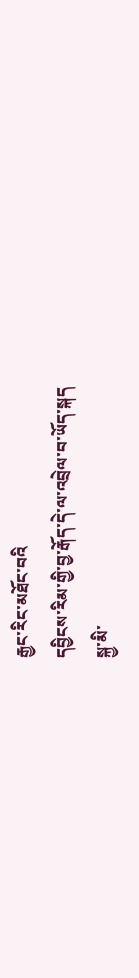རྒྱང་རིང་མཐོང་བའི
དབྱིངས་རིམ་གྱི་བྱ་རྒོད་དེ་ལ་འབྲེལ་བ་ཡོད་སྐད
སྐྱ་མི་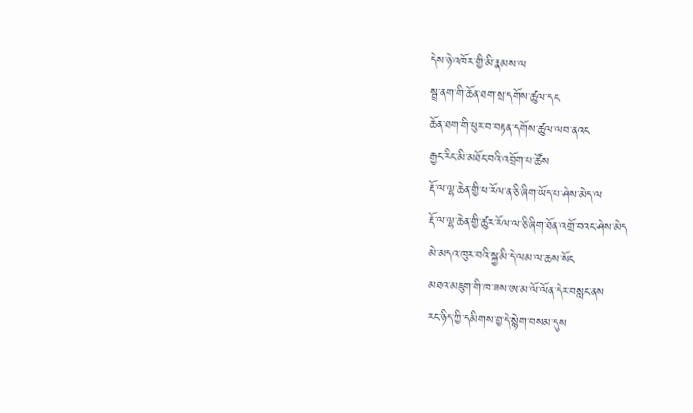དེས་ཉེ་འཁོར་གྱི་མི་རྣམས་ལ
སྦྲ་ནག་གི་ཆོན་ཐག་སྲ་དགོས་ཚུལ་དང
ཆོན་ཐག་གི་ཕུར་བ་བརྟན་དགོས་ཚུལ་ལབ་ནའང
རྒྱང་རིང་མི་མཐོང་བའི་འབྲོག་པ་ཚོས
རྡོ་ལ་ལྷ་ཆེན་གྱི་ཕ་རོལ་ན་ཅི་ཞིག་ཡོད་པ་ཤེས་མེད་ལ
རྡོ་ལ་ལྷ་ཆེན་གྱི་ཚུར་རོལ་ལ་ཅི་ཞིག་ཐོན་འགྲོ་བའང་ཤེས་མེད
མེ་མདའ་ཁུར་བའི་སྐྱ་མི་དེ་ལམ་ལ་ཆས་སོང
མཐའ་མཇུག་གི་ཁ་ཟས་ཨ་མ་ལོ་ལོན་དེར་བསླང་ནས
རང་ཉིད་ཀྱི་དམིགས་བྱ་དེ་སྙེག་བསམ་དུས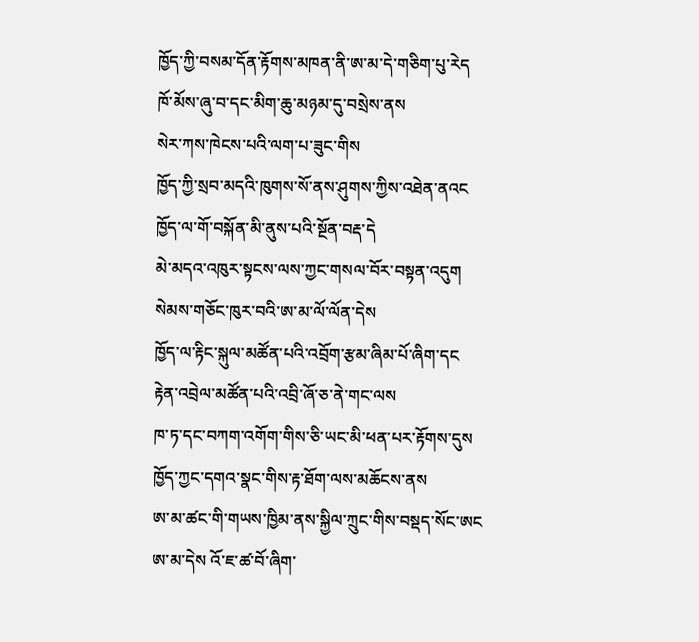ཁྱོད་ཀྱི་བསམ་དོན་རྟོགས་མཁན་ནི་ཨ་མ་དེ་གཅིག་པུ་རེད
ཁོ་མོས་ཞུ་བ་དང་མིག་ཆུ་མཉམ་དུ་བསྲེས་ནས
སེར་ཀས་ཁེངས་པའི་ལག་པ་ཟུང་གིས
ཁྱོད་ཀྱི་སྲབ་མདའི་ཁུགས་སོ་ནས་ཤུགས་ཀྱིས་འཐེན་ནའང
ཁྱོད་ལ་གོ་བསྐོན་མི་ནུས་པའི་སྔོན་བརྡ་དེ
མེ་མདའ་འཁུར་སྟངས་ལས་ཀྱང་གསལ་བོར་བསྟན་འདུག
སེམས་གཅོང་ཁུར་བའི་ཨ་མ་ལོ་ལོན་དེས
ཁྱོད་ལ་རྟིང་སྐུལ་མཚོན་པའི་འབྲོག་རྩམ་ཞིམ་པོ་ཞིག་དང
རྟེན་འབྲེལ་མཚོན་པའི་འབྲི་ཞོ་ཅ་ནེ་གང་ལས
ཁ་ཏ་དང་བཀག་འགོག་གིས་ཅི་ཡང་མི་ཕན་པར་རྟོགས་དུས
ཁྱོད་ཀྱང་དགའ་སྣང་གིས་རྟ་ཐོག་ལས་མཆོངས་ནས
ཨ་མ་ཚང་གི་གཡས་ཁྱིམ་ནས་སྐྱིལ་ཀྲུང་གིས་བསྡད་སོང་ཨང
ཨ་མ་དེས འོ་ཇ་ཚ་བོ་ཞིག་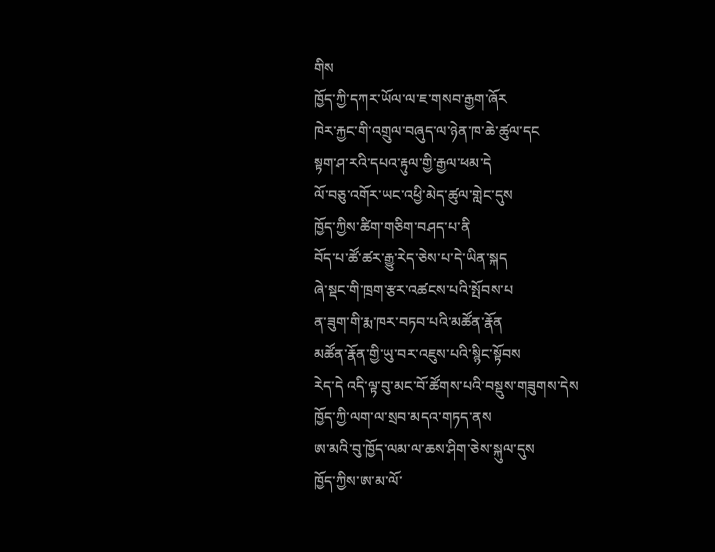གིས
ཁྱོད་ཀྱི་དཀར་ཡོལ་ལ་ཇ་གསབ་རྒྱག་ཞོར
ཁེར་རྐྱང་གི་འགྲུལ་བཞུད་ལ་ཉེན་ཁ་ཆེ་ཚུལ་དང
སྟག་ཤ་རའི་དཔའ་རྟུལ་གྱི་རྒྱལ་ཕམ་དེ
ལོ་བཅུ་འགོར་ཡང་འཕྱི་མེད་ཚུལ་གླེང་དུས
ཁྱོད་ཀྱིས་ཚིག་གཅིག་བཤད་པ་ནི
བོད་པ་ཚོ་ཚར་རྒྱུ་རེད་ཅེས་པ་དེ་ཡིན་སྐད
ཞེ་སྡང་གི་ཁྲག་རྩར་འཚངས་པའི་སྤོབས་པ
ན་ཟུག་གི་རྨ་ཁར་བཏབ་པའི་མཚོན་རྣོན
མཚོན་རྣོན་གྱི་ཡུ་བར་འཇུས་པའི་སྙིང་སྟོབས
རེད་དེ འདི་ལྟ་བུ་མང་བོ་ཚོགས་པའི་བསྡུས་གཟུགས་དེས
ཁྱོད་ཀྱི་ལག་ལ་སྲབ་མདའ་གཏད་ནས
ཨ་མའི་བུ་ཁྱོད་ལམ་ལ་ཆས་ཤིག་ཅེས་སྐུལ་དུས
ཁྱོད་ཀྱིས་ཨ་མ་ལོ་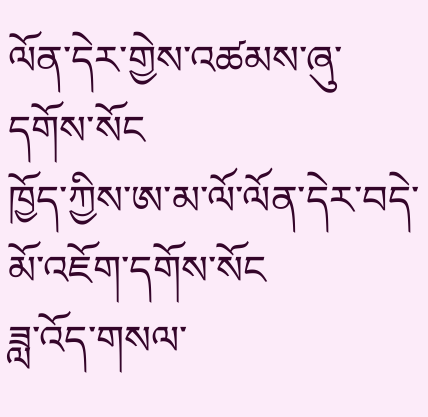ལོན་དེར་གྱེས་འཚམས་ཞུ་དགོས་སོང
ཁྱོད་ཀྱིས་ཨ་མ་ལོ་ལོན་དེར་བདེ་མོ་འཇོག་དགོས་སོང
ཟླ་འོད་གསལ་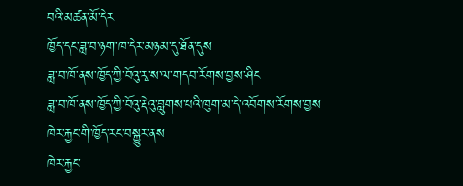བའི་མཚན་མོ་དེར
ཁྱོད་དང་ཟླ་བ་ཉག་ཁ་དེར་མཉམ་དུ་ཐོན་དུས
ཟླ་བ་ཁོ་ནས་ཁྱོད་ཀྱི་བོའུ་རྭ་ས་ལ་གདབ་རོགས་བྱས་ཤིང
ཟླ་བ་ཁོ་ནས་ཁྱོད་ཀྱི་བོའུ་རྡེའུ་བླུགས་པའི་ཁུག་མ་དེ་འབོགས་རོགས་བྱས
ཁེར་རྐྱང་གི་ཁྱོད་རང་བསྐྱུར་ནས
ཁེར་རྐྱང་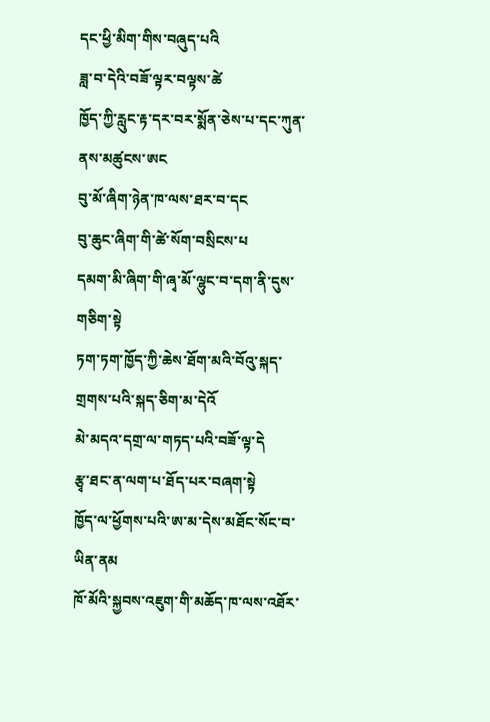དང་ཕྱི་མིག་གིས་བཞུད་པའི
ཟླ་བ་དེའི་བཟོ་ལྟར་བལྟས་ཚེ
ཁྱོད་ཀྱི་རླུང་རྟ་དར་བར་སྨོན་ཅེས་པ་དང་ཀུན་ནས་མཚུངས་ཨང
བུ་མོ་ཞིག་ཉེན་ཁ་ལས་ཐར་བ་དང
བུ་ཆུང་ཞིག་གི་ཚེ་སོག་བསྲིངས་པ
དམག་མི་ཞིག་གི་ཞྭ་མོ་ལྷུང་བ་དག་ནི་དུས་གཅིག་སྟེ
ཏག་ཏག་ཁྱོད་ཀྱི་ཆེས་ཐོག་མའི་བོའུ་སྐད་གྲགས་པའི་སྐད་ཅིག་མ་དེའོ
མེ་མདའ་དགྲ་ལ་གཏད་པའི་བཟོ་ལྟ་དེ
རྩྭ་ཐང་ན་ལག་པ་ཐོད་པར་བཞག་སྟེ
ཁྱོད་ལ་ཕྱོགས་པའི་ཨ་མ་དེས་མཐོང་སོང་བ་ཡིན་ནམ
ཁོ་མོའི་སྐྱབས་འཇུག་གི་མཆོད་ཁ་ལས་འཐོར་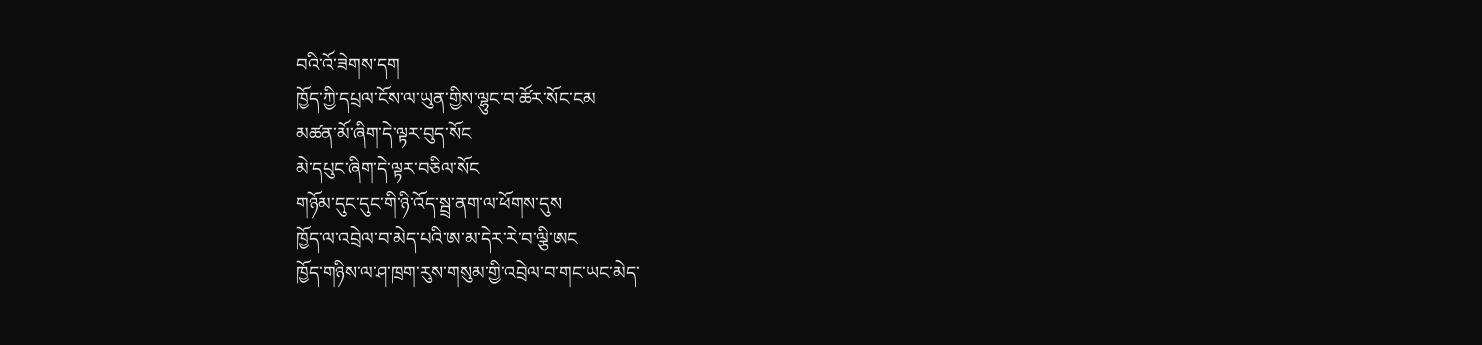བའི་འོ་ཟེགས་དག
ཁྱོད་ཀྱི་དཔྲལ་ངོས་ལ་ཡུན་གྱིས་ལྷུང་བ་ཚོར་སོང་ངམ
མཚན་མོ་ཞིག་དེ་ལྟར་བུད་སོང
མེ་དཔུང་ཞིག་དེ་ལྟར་བཅིལ་སོང
གཉོམ་དུང་དུང་གི་ཉི་འོད་སྦྲ་ནག་ལ་ཕོགས་དུས
ཁྱོད་ལ་འབྲེལ་བ་མེད་པའི་ཨ་མ་དེར་རེ་བ་ལྕི་ཨང
ཁྱོད་གཉིས་ལ་ཤ་ཁྲག་རུས་གསུམ་གྱི་འབྲེལ་བ་གང་ཡང་མེད་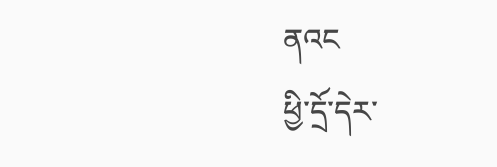ནའང
ཕྱི་དྲོ་དེར་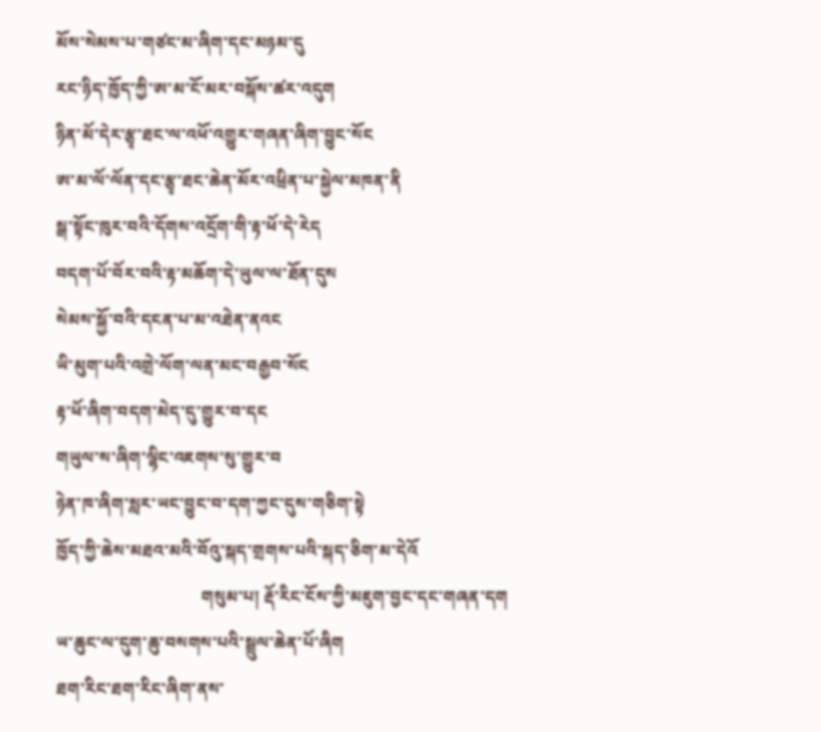མོས་སེམས་པ་གཙང་མ་ཞིག་དང་མཉམ་དུ
རང་ཉིད་ཁྱོད་ཀྱི་ཨ་མ་ངོ་མར་བསྐོས་ཚར་འདུག
ཉིན་མོ་དེར་རྩྭ་ཐང་ལ་འཕོ་འགྱུར་གཞན་ཞིག་བྱུང་སོང
ཨ་མ་ལོ་ལོན་དང་རྩྭ་ཐང་ཆེན་མོར་འཕྲིན་པ་སྐྱེལ་མཁན་ནི
སྒ་སྟོང་ཁུར་བའི་དོགས་འདྲོག་གི་རྟ་ཕོ་དེ་རེད
བདག་པོ་བོར་བའི་རྟ་མཆོག་དེ་ཡུལ་ལ་ཐོན་དུས
སེམས་སྐྱོ་བའི་དངན་པ་མ་འཐེན་ནའང
ཡི་མུག་པའི་འགྲེ་ལོག་ལན་མང་བརྒྱབ་སོང
རྟ་ཕོ་ཞིག་བདག་མེད་དུ་གྱུར་བ་དང
གཡུལ་ས་ཞིག་ལྷིང་འཇགས་སུ་གྱུར་བ
ཉེན་ཁ་ཞིག་སླར་ཡང་བྱུང་བ་དག་ཀྱང་དུས་གཅིག་སྟེ
ཁྱོད་ཀྱི་ཆེས་མཐའ་མའི་བོའུ་སྐད་གྲགས་པའི་སྐད་ཅིག་མ་དེའོ
                                   གསུམ་པ། རྡོ་རིང་ངོས་ཀྱི་མཇུག་བྱང་དང་གཞན་དག
ཡ་ཆུང་ལ་དུག་ཆུ་བསགས་པའི་སྦྲུལ་ཆེན་པོ་ཞིག
ཐག་རིང་ཐག་རིང་ཞིག་ནས་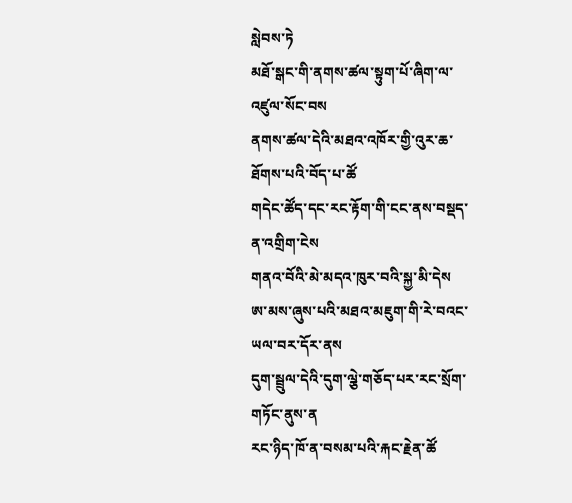སླེབས་ཏེ
མཐོ་སྒང་གི་ནགས་ཚལ་སྟུག་པོ་ཞིག་ལ་འཛུལ་སོང་བས
ནགས་ཚལ་དེའི་མཐའ་འཁོར་གྱི་འུར་ཆ་ཐོགས་པའི་བོད་པ་ཚོ
གདེང་ཚོད་དང་རང་རྟོག་གི་ངང་ནས་བསྡད་ན་འགྲིག་ངེས
གནའ་བོའི་མེ་མདའ་ཁུར་བའི་སྐྱ་མི་དེས
ཨ་མས་ཞུས་པའི་མཐའ་མཇུག་གི་རེ་བའང་ཡལ་བར་དོར་ནས
དུག་སྦྲུལ་དེའི་དུག་ལྕེ་གཅོད་པར་རང་སྲོག་གཏོང་ནུས་ན
རང་ཉིད་ཁོ་ན་བསམ་པའི་རྐང་རྗེན་ཚོ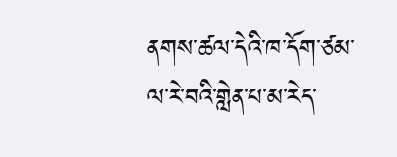ནགས་ཚལ་དེའི་ཁ་དོག་ཙམ་ལ་རེ་བའི་གླེན་པ་མ་རེད་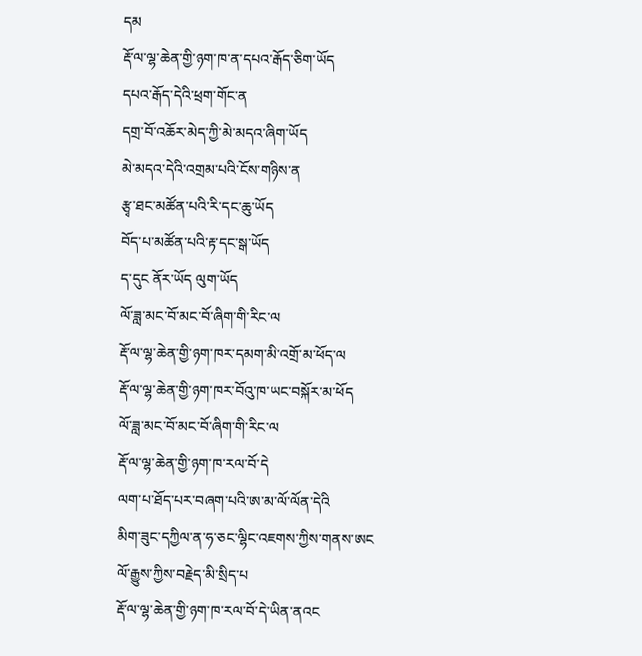དམ
རྡོ་ལ་ལྷ་ཆེན་གྱི་ཉག་ཁ་ན་དཔའ་རྒོད་ཅིག་ཡོད
དཔའ་རྒོད་དེའི་ཕྲག་གོང་ན
དགྲ་བོ་འཆོར་མེད་ཀྱི་མེ་མདའ་ཞིག་ཡོད
མེ་མདའ་དེའི་འགྲམ་པའི་ངོས་གཉིས་ན
རྩྭ་ཐང་མཚོན་པའི་རི་དང་ཆུ་ཡོད
བོད་པ་མཚོན་པའི་རྟ་དང་སྒ་ཡོད
ད་དུང ནོར་ཡོད ལུག་ཡོད
ལོ་ཟླ་མང་བོ་མང་བོ་ཞིག་གི་རིང་ལ
རྡོ་ལ་ལྷ་ཆེན་གྱི་ཉག་ཁར་དམག་མི་འགྲོ་མ་ཕོད་ལ
རྡོ་ལ་ལྷ་ཆེན་གྱི་ཉག་ཁར་བོའུ་ཁ་ཡང་བསྐོར་མ་ཕོད
ལོ་ཟླ་མང་བོ་མང་བོ་ཞིག་གི་རིང་ལ
རྡོ་ལ་ལྷ་ཆེན་གྱི་ཉག་ཁ་རལ་བོ་དེ
ལག་པ་ཐོད་པར་བཞག་པའི་ཨ་མ་ལོ་ལོན་དེའི
མིག་ཟུང་དཀྱིལ་ན་ཧ་ཅང་ལྷིང་འཇགས་ཀྱིས་གནས་ཨང
ལོ་རྒྱུས་ཀྱིས་བརྗེད་མི་སྲིད་པ
རྡོ་ལ་ལྷ་ཆེན་གྱི་ཉག་ཁ་རལ་བོ་དེ་ཡིན་ནའང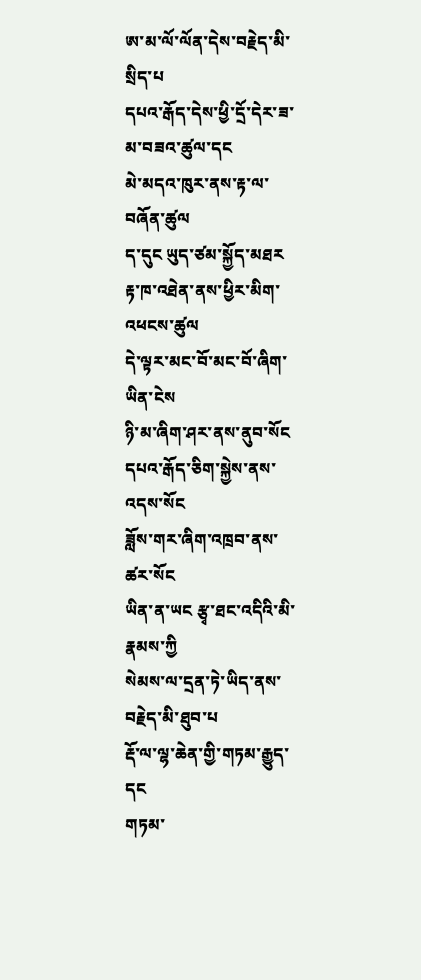ཨ་མ་ལོ་ལོན་དེས་བརྗེད་མི་སྲིད་པ
དཔའ་རྒོད་དེས་ཕྱི་དྲོ་དེར་ཟ་མ་བཟའ་ཚུལ་དང
མེ་མདའ་ཁུར་ནས་རྟ་ལ་བཞོན་ཚུལ
ད་དུང ཡུད་ཙམ་སྐྱོད་མཐར
རྟ་ཁ་འཐེན་ནས་ཕྱིར་མིག་འཕངས་ཚུལ
དེ་ལྟར་མང་བོ་མང་བོ་ཞིག་ཡིན་ངེས
ཉི་མ་ཞིག་ཤར་ནས་ནུབ་སོང
དཔའ་རྒོད་ཅིག་སྐྱེས་ནས་འདས་སོང
ཟློས་གར་ཞིག་འཁྲབ་ནས་ཚར་སོང
ཡིན་ན་ཡང རྩྭ་ཐང་འདིའི་མི་རྣམས་ཀྱི
སེམས་ལ་དྲན་ཏེ་ཡིད་ནས་བརྗེད་མི་ཐུབ་པ
རྡོ་ལ་ལྷ་ཆེན་གྱི་གཏམ་རྒྱུད་དང
གཏམ་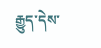རྒྱུད་དེས་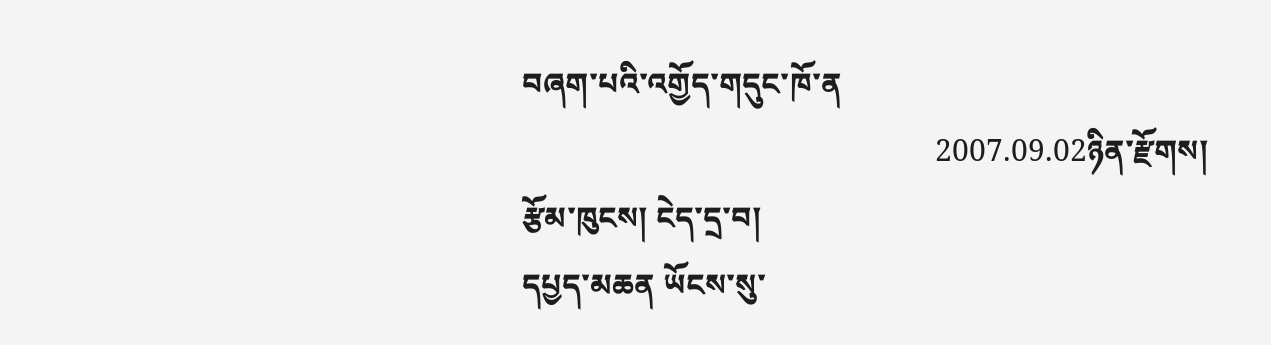བཞག་པའི་འགྱོད་གདུང་ཁོ་ན
                                                     2007.09.02ཉིན་རྫོགས།
རྩོམ་ཁུངས། ངེད་དྲ་བ།
དཔྱད་མཆན ཡོངས་སུ་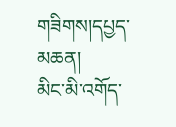གཟིགས།དཔྱད་མཆན།
མིང་མི་འགོད་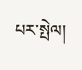པར་སྤེལ།